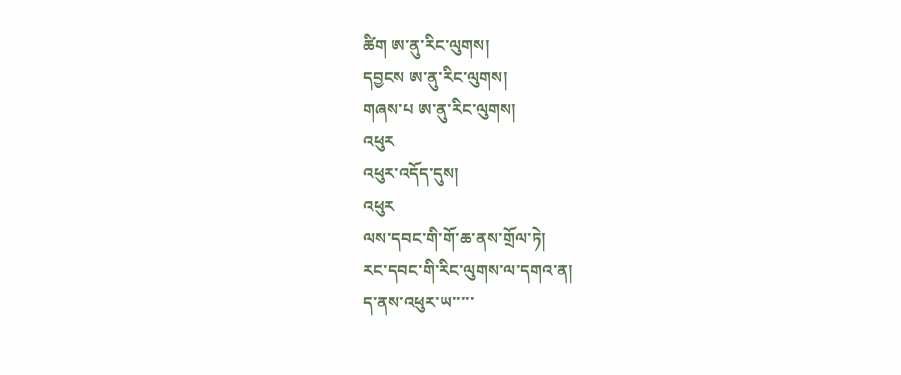ཚིག ཨ་ནུ་རིང་ལུགས།
དབྱངས ཨ་ནུ་རིང་ལུགས།
གཞས་པ ཨ་ནུ་རིང་ལུགས།
འཕུར
འཕུར་འདོད་དུས།
འཕུར
ལས་དབང་གི་གོ་ཆ་ནས་གྲོལ་ཏེ།
རང་དབང་གི་རིང་ལུགས་ལ་དགའ་ན།
ད་ནས་འཕུར་ཡ་་་་་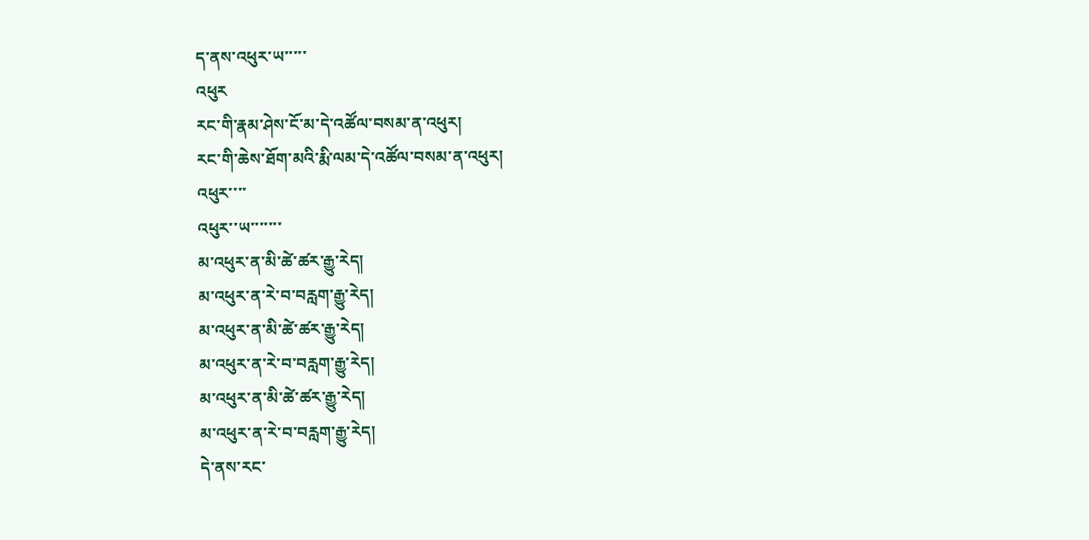ད་ནས་འཕུར་ཡ་་་་་
འཕུར
རང་གི་རྣམ་ཤེས་ངོ་མ་དེ་འཚོལ་བསམ་ན་འཕུར།
རང་གི་ཆེས་ཐོག་མའི་རྨི་ལམ་དེ་འཚོལ་བསམ་ན་འཕུར།
འཕུར་་་་
འཕུར་་ཡ་་་་་་་
མ་འཕུར་ན་མི་ཚེ་ཚར་རྒྱུ་རེད།
མ་འཕུར་ན་རེ་བ་བརླག་རྒྱུ་རེད།
མ་འཕུར་ན་མི་ཚེ་ཚར་རྒྱུ་རེད།
མ་འཕུར་ན་རེ་བ་བརླག་རྒྱུ་རེད།
མ་འཕུར་ན་མི་ཚེ་ཚར་རྒྱུ་རེད།
མ་འཕུར་ན་རེ་བ་བརླག་རྒྱུ་རེད།
དེ་ནས་རང་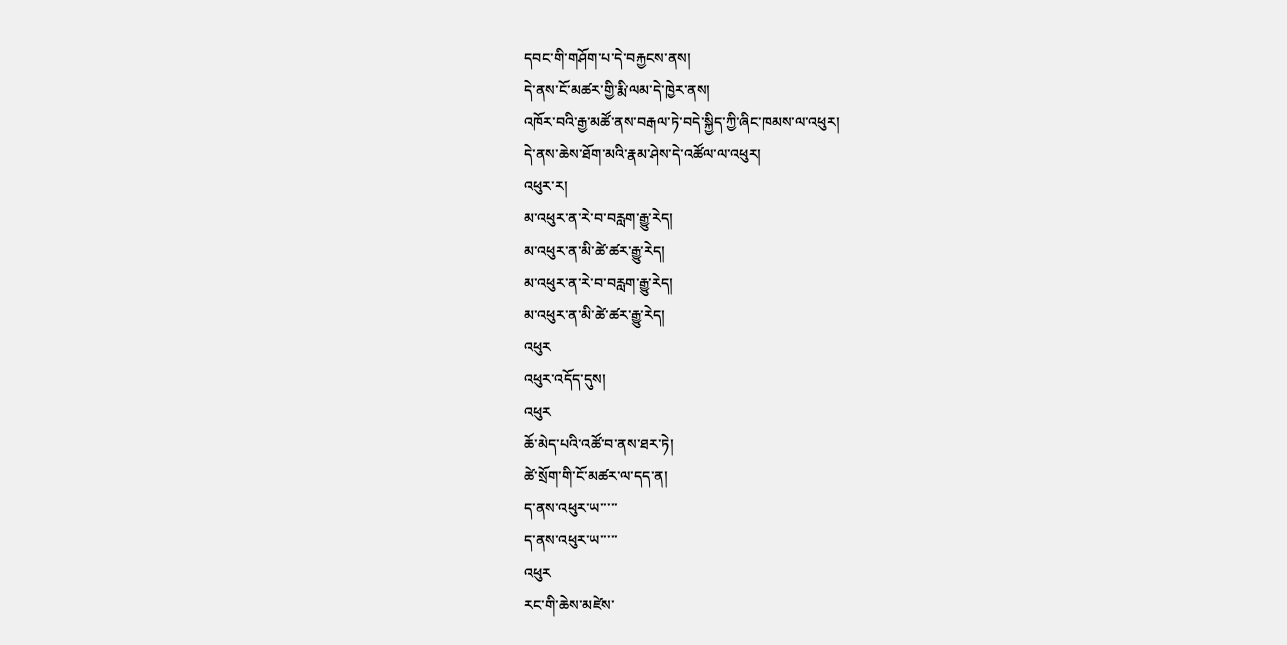དབང་གི་གཤོག་པ་དེ་བརྐྱངས་ནས།
དེ་ནས་ངོ་མཚར་གྱི་རྨི་ལམ་དེ་ཁྱེར་ནས།
འཁོར་བའི་རྒྱ་མཚོ་ནས་བརྒལ་ཏེ་བདེ་སྐྱིད་ཀྱི་ཞིང་ཁམས་ལ་འཕུར།
དེ་ནས་ཆེས་ཐོག་མའི་རྣམ་ཤེས་དེ་འཚོལ་ལ་འཕུར།
འཕུར་ར།
མ་འཕུར་ན་རེ་བ་བརླག་རྒྱུ་རེད།
མ་འཕུར་ན་མི་ཚེ་ཚར་རྒྱུ་རེད།
མ་འཕུར་ན་རེ་བ་བརླག་རྒྱུ་རེད།
མ་འཕུར་ན་མི་ཚེ་ཚར་རྒྱུ་རེད།
འཕུར
འཕུར་འདོད་དུས།
འཕུར
ཆོ་མེད་པའི་འཚོ་བ་ནས་ཐར་ཏེ།
ཚེ་སྲོག་གི་ངོ་མཚར་ལ་དད་ན།
ད་ནས་འཕུར་ཡ་་་་་
ད་ནས་འཕུར་ཡ་་་་་
འཕུར
རང་གི་ཆེས་མཛེས་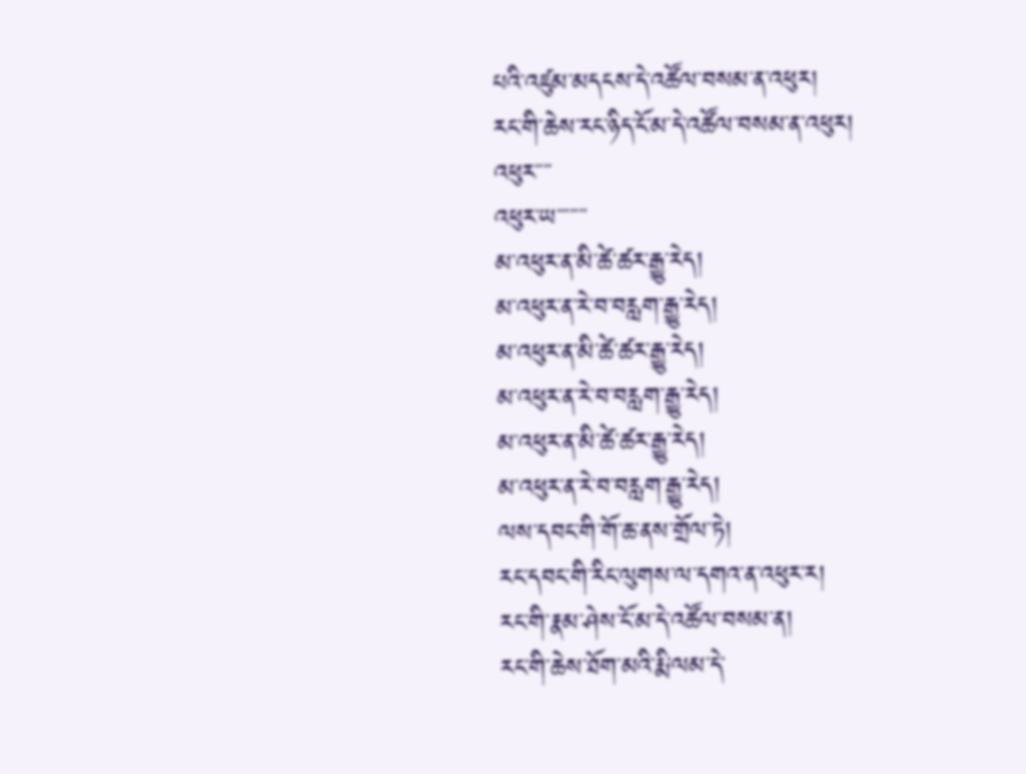པའི་འཛུམ་མདངས་དེ་འཚོལ་བསམ་ན་འཕུར།
རང་གི་ཆེས་རང་ཉིད་ངོ་མ་དེ་འཚོལ་བསམ་ན་འཕུར།
འཕུར་་་་
འཕུར་ཡ་་་་་་་
མ་འཕུར་ན་མི་ཚེ་ཚར་རྒྱུ་རེད།
མ་འཕུར་ན་རེ་བ་བརླག་རྒྱུ་རེད།
མ་འཕུར་ན་མི་ཚེ་ཚར་རྒྱུ་རེད།
མ་འཕུར་ན་རེ་བ་བརླག་རྒྱུ་རེད།
མ་འཕུར་ན་མི་ཚེ་ཚར་རྒྱུ་རེད།
མ་འཕུར་ན་རེ་བ་བརླག་རྒྱུ་རེད།
ལས་དབང་གི་གོ་ཆ་ནས་གྲོལ་ཏེ།
རང་དབང་གི་རིང་ལུགས་ལ་དགའ་ན་འཕུར་ར།
རང་གི་རྣམ་ཤེས་ངོ་མ་དེ་འཚོལ་བསམ་ན།
རང་གི་ཆེས་ཐོག་མའི་རྨི་ལམ་དེ་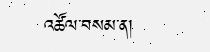འཚོལ་བསམ་ན།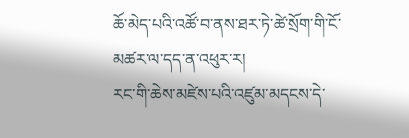ཆོ་མེད་པའི་འཚོ་བ་ནས་ཐར་ཏེ་ཚེ་སྲོག་གི་ངོ་མཚར་ལ་དད་ན་འཕུར་ར།
རང་གི་ཆེས་མཛེས་པའི་འཛུམ་མདངས་དེ་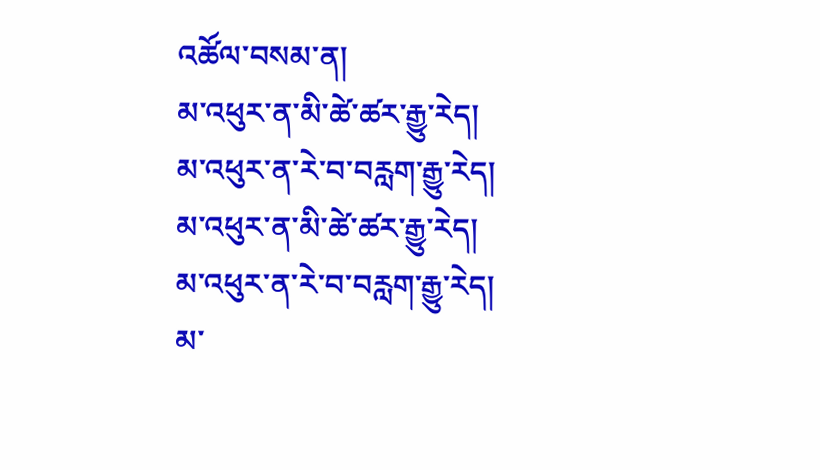འཚོལ་བསམ་ན།
མ་འཕུར་ན་མི་ཚེ་ཚར་རྒྱུ་རེད།
མ་འཕུར་ན་རེ་བ་བརླག་རྒྱུ་རེད།
མ་འཕུར་ན་མི་ཚེ་ཚར་རྒྱུ་རེད།
མ་འཕུར་ན་རེ་བ་བརླག་རྒྱུ་རེད།
མ་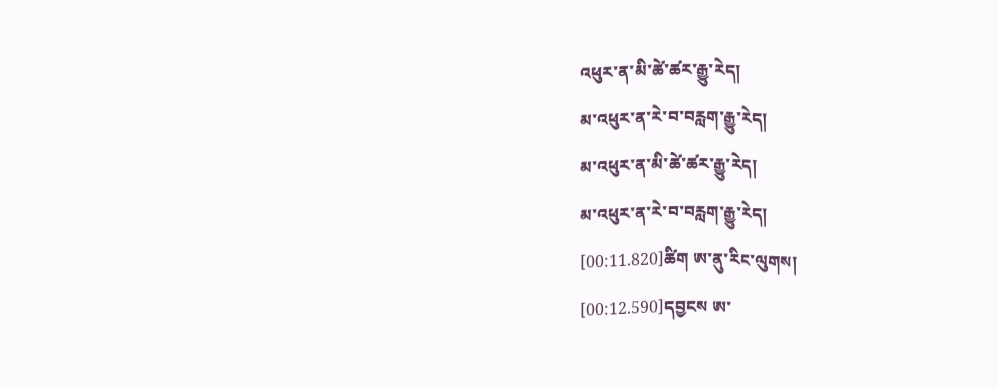འཕུར་ན་མི་ཚེ་ཚར་རྒྱུ་རེད།
མ་འཕུར་ན་རེ་བ་བརླག་རྒྱུ་རེད།
མ་འཕུར་ན་མི་ཚེ་ཚར་རྒྱུ་རེད།
མ་འཕུར་ན་རེ་བ་བརླག་རྒྱུ་རེད།
[00:11.820]ཚིག ཨ་ནུ་རིང་ལུགས།
[00:12.590]དབྱངས ཨ་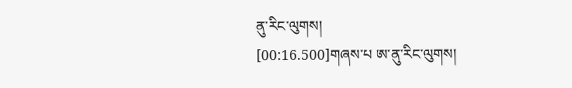ནུ་རིང་ལུགས།
[00:16.500]གཞས་པ ཨ་ནུ་རིང་ལུགས།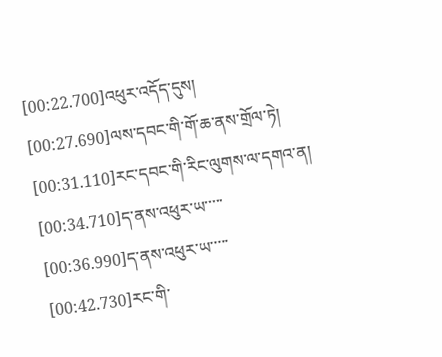[00:22.700]འཕུར་འདོད་དུས།
[00:27.690]ལས་དབང་གི་གོ་ཆ་ནས་གྲོལ་ཏེ།
[00:31.110]རང་དབང་གི་རིང་ལུགས་ལ་དགའ་ན།
[00:34.710]ད་ནས་འཕུར་ཡ་་་་་
[00:36.990]ད་ནས་འཕུར་ཡ་་་་་
[00:42.730]རང་གི་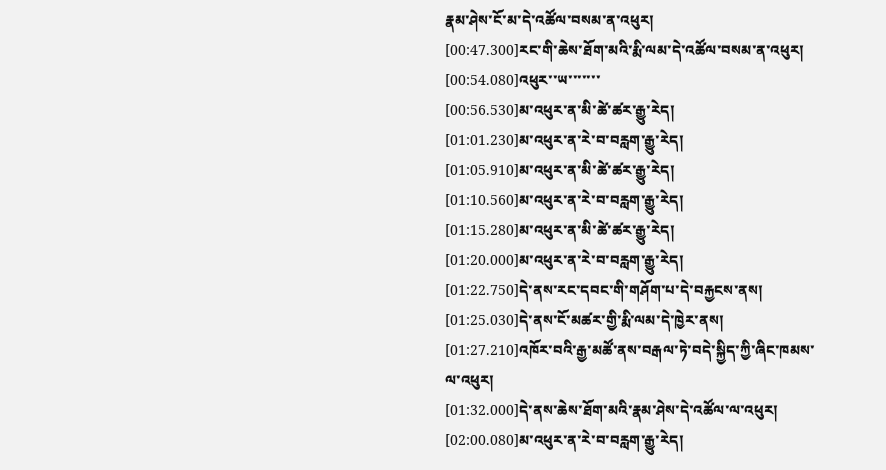རྣམ་ཤེས་ངོ་མ་དེ་འཚོལ་བསམ་ན་འཕུར།
[00:47.300]རང་གི་ཆེས་ཐོག་མའི་རྨི་ལམ་དེ་འཚོལ་བསམ་ན་འཕུར།
[00:54.080]འཕུར་་ཡ་་་་་་་
[00:56.530]མ་འཕུར་ན་མི་ཚེ་ཚར་རྒྱུ་རེད།
[01:01.230]མ་འཕུར་ན་རེ་བ་བརླག་རྒྱུ་རེད།
[01:05.910]མ་འཕུར་ན་མི་ཚེ་ཚར་རྒྱུ་རེད།
[01:10.560]མ་འཕུར་ན་རེ་བ་བརླག་རྒྱུ་རེད།
[01:15.280]མ་འཕུར་ན་མི་ཚེ་ཚར་རྒྱུ་རེད།
[01:20.000]མ་འཕུར་ན་རེ་བ་བརླག་རྒྱུ་རེད།
[01:22.750]དེ་ནས་རང་དབང་གི་གཤོག་པ་དེ་བརྐྱངས་ནས།
[01:25.030]དེ་ནས་ངོ་མཚར་གྱི་རྨི་ལམ་དེ་ཁྱེར་ནས།
[01:27.210]འཁོར་བའི་རྒྱ་མཚོ་ནས་བརྒལ་ཏེ་བདེ་སྐྱིད་ཀྱི་ཞིང་ཁམས་ལ་འཕུར།
[01:32.000]དེ་ནས་ཆེས་ཐོག་མའི་རྣམ་ཤེས་དེ་འཚོལ་ལ་འཕུར།
[02:00.080]མ་འཕུར་ན་རེ་བ་བརླག་རྒྱུ་རེད།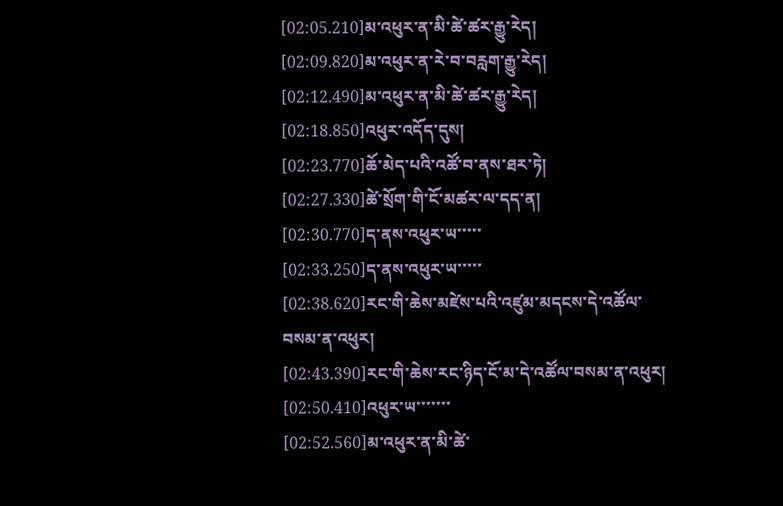[02:05.210]མ་འཕུར་ན་མི་ཚེ་ཚར་རྒྱུ་རེད།
[02:09.820]མ་འཕུར་ན་རེ་བ་བརླག་རྒྱུ་རེད།
[02:12.490]མ་འཕུར་ན་མི་ཚེ་ཚར་རྒྱུ་རེད།
[02:18.850]འཕུར་འདོད་དུས།
[02:23.770]ཆོ་མེད་པའི་འཚོ་བ་ནས་ཐར་ཏེ།
[02:27.330]ཚེ་སྲོག་གི་ངོ་མཚར་ལ་དད་ན།
[02:30.770]ད་ནས་འཕུར་ཡ་་་་་
[02:33.250]ད་ནས་འཕུར་ཡ་་་་་
[02:38.620]རང་གི་ཆེས་མཛེས་པའི་འཛུམ་མདངས་དེ་འཚོལ་བསམ་ན་འཕུར།
[02:43.390]རང་གི་ཆེས་རང་ཉིད་ངོ་མ་དེ་འཚོལ་བསམ་ན་འཕུར།
[02:50.410]འཕུར་ཡ་་་་་་་
[02:52.560]མ་འཕུར་ན་མི་ཚེ་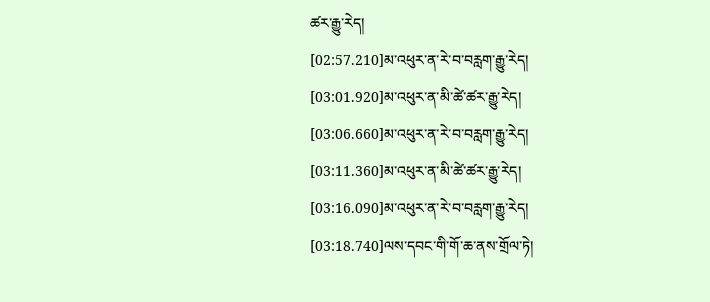ཚར་རྒྱུ་རེད།
[02:57.210]མ་འཕུར་ན་རེ་བ་བརླག་རྒྱུ་རེད།
[03:01.920]མ་འཕུར་ན་མི་ཚེ་ཚར་རྒྱུ་རེད།
[03:06.660]མ་འཕུར་ན་རེ་བ་བརླག་རྒྱུ་རེད།
[03:11.360]མ་འཕུར་ན་མི་ཚེ་ཚར་རྒྱུ་རེད།
[03:16.090]མ་འཕུར་ན་རེ་བ་བརླག་རྒྱུ་རེད།
[03:18.740]ལས་དབང་གི་གོ་ཆ་ནས་གྲོལ་ཏེ།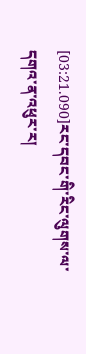[03:21.090]རང་དབང་གི་རིང་ལུགས་ལ་དགའ་ན་འཕུར་ར།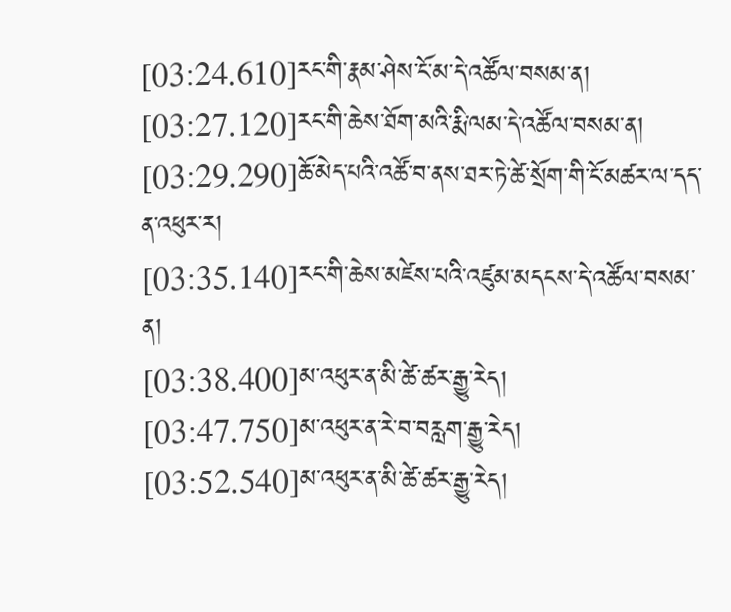[03:24.610]རང་གི་རྣམ་ཤེས་ངོ་མ་དེ་འཚོལ་བསམ་ན།
[03:27.120]རང་གི་ཆེས་ཐོག་མའི་རྨི་ལམ་དེ་འཚོལ་བསམ་ན།
[03:29.290]ཆོ་མེད་པའི་འཚོ་བ་ནས་ཐར་ཏེ་ཚེ་སྲོག་གི་ངོ་མཚར་ལ་དད་ན་འཕུར་ར།
[03:35.140]རང་གི་ཆེས་མཛེས་པའི་འཛུམ་མདངས་དེ་འཚོལ་བསམ་ན།
[03:38.400]མ་འཕུར་ན་མི་ཚེ་ཚར་རྒྱུ་རེད།
[03:47.750]མ་འཕུར་ན་རེ་བ་བརླག་རྒྱུ་རེད།
[03:52.540]མ་འཕུར་ན་མི་ཚེ་ཚར་རྒྱུ་རེད།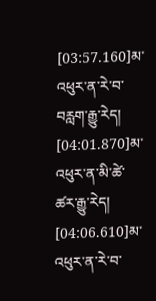[03:57.160]མ་འཕུར་ན་རེ་བ་བརླག་རྒྱུ་རེད།
[04:01.870]མ་འཕུར་ན་མི་ཚེ་ཚར་རྒྱུ་རེད།
[04:06.610]མ་འཕུར་ན་རེ་བ་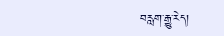བརླག་རྒྱུ་རེད།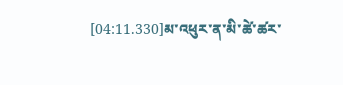[04:11.330]མ་འཕུར་ན་མི་ཚེ་ཚར་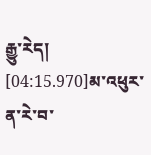རྒྱུ་རེད།
[04:15.970]མ་འཕུར་ན་རེ་བ་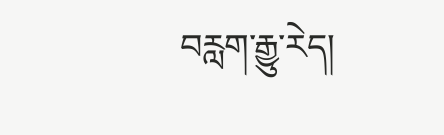བརླག་རྒྱུ་རེད།